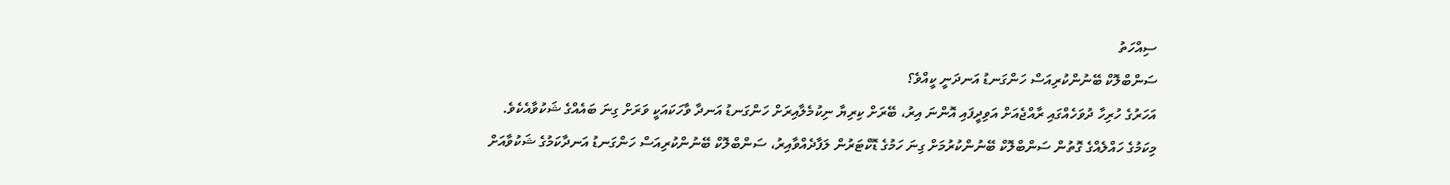ސިއްހަތު
ސަންބްލޮކް ބޭނުންކުރިއަސް ހަންގަނޑު އަނދަނީ ކީއްވެ؟
އަހަރުގެ ހުރިހާ ދުވަހެއްގައި ރާއްޖެއަށް އަވިދީފައި އޮންނަ އިރު، ބޭރަށް ކިރިޔާ ނިކުމެލާއިރަށް ހަންގަނޑު އަނދާ ވާހަކައަކީ ވަރަށް ގިނަ ބައެއްގެ ޝަކުވާއެކެވެ. މިކަމުގެ ހައްލެއްގެ ގޮތުން ސަންބްލޮކް ބޭނުންކުރުމަށް ގިނަ ހަމުގެ ޑޮކްޓަރުން ލަފާދެއްވާއިރު، ސަންބްލޮކް ބޭނުންކުރިއަސް ހަންގަނޑު އަނދާކަމުގެ ޝަކުވާއަށް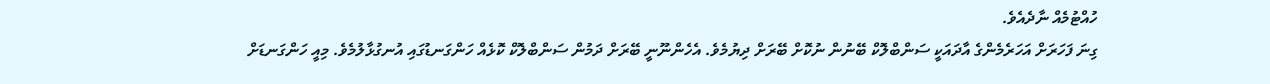ހުއްޓުމެއް ނާދެއެވެ.
ގިނަ ފަހަރަށް އަހަރެމެންގެ އާދައަކީ ސަންބްލޮކް ބޭނުން ނުކޮށް ބޭރަށް ދިޔުމެވެ. އެހެންނޫނީ ބޭރަށް ދަމުން ސަންބްލޮކް ކޮޅެއް ހަންގަނޑުގައި އުނގުޅާލުމެވެ. މިއީ ހަންގަނޑަށް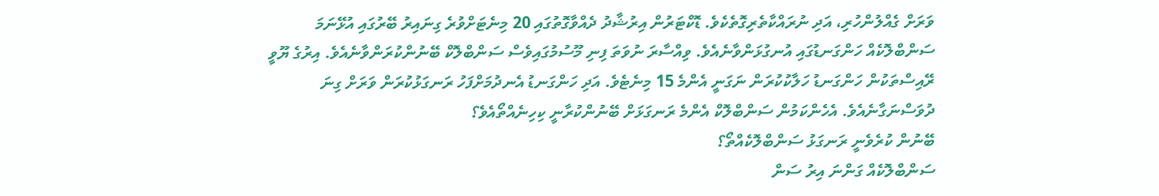ވަރަށް ގެއްލުންހުރި، އަދި ނުރައްކާތެރިގޮތެކެވެ. ޑޮކްޓަރުން އިރުޝާދު ދެއްވާގޮތުގައި 20 މިނެޓަށްވުރެ ގިނައިރު ބޭރުގައި އުޅޭނަމަ ސަންބްލޮކެއް ހަންގަނޑުގައި އުނގުޅަންވާނެއެވެ. ވިއްސާރަ ނުވަތަ ފިނި މޫސުމުގައިވެސް ސަންބްލޮކް ބޭނުންކުރަންވާނެއެވެ. އިރުގެ ޔޫވީ ރޭއިސްތަކުން ހަންގަނޑު ހަލާކުކުރަން ނަގަނީ އެންމެ 15 މިނެޓެވެ. އަދި ހަންގަނޑު އެނދުމަށްފަހު ރަނގަޅުކުރަން ވަރަށް ގިނަ ދުވަސްނަގާނެއެވެ. އެހެންކަމުން ސަންބްލޮކް އެންމެ ރަނގަޅަށް ބޭނުންކުރާނީ ކިހިނެއްތޯއެވެ؟
ބޭނުން ކުރެވެނީ ރަނގަޅު ސަންބްލޮކެއްތޯ؟
ސަންބްލޮކެއް ގަންނަ އިރު ސަން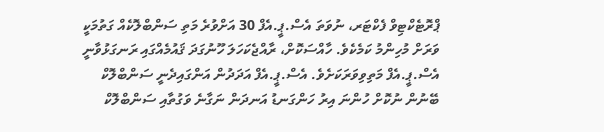ޕްރޮޓެކްޓިވް ފެކްޓަރ، ނުވަތަ އެސް.ޕީ.އެފް 30 އަށްވުރެ މަތި ސަންބްލޮކެއް ގަތުމަކީ ވަރަށް މުހިންމު ކަމެކެވެ. ހާއްސަކޮށް، ރާއްޖެކަހަލަ ހޫނުގަދަ ޤައުމެއްގައި ރަނގަޅުވާނީ އެސް.ޕީ.އެފް މަތިވިވަރަކަށެވެ. އެސް.ޕީ.އެފް އަދަދުން އަންގައިދެނީ ސަންބްލޮކް ބޭނުން ނުކޮށް ހުންނަ އިރު ހަންގަނޑު އަނދަން ނަގާނެ ވަގުތާއި ސަންބްލޮކް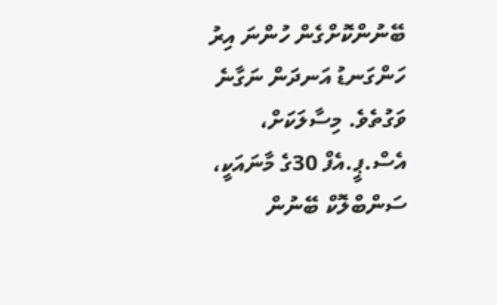ބޭނުންކޮށްގެން ހުންނަ އިރު ހަންގަނޑު އަނދަން ނަގާނެ ވަގުތެވެ. މިސާލަކަށް، އެސް.ޕީ.އެފް 30ގެ މާނައަކީ، ސަންބްލޮކް ބޭނުން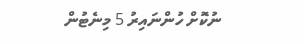ނުކޮށް ހުންނައިރު 5 މިނެޓުން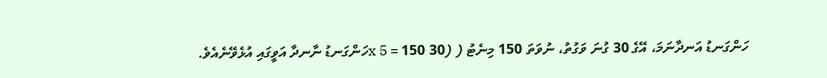ހަންގަނޑު އަނދާނަމަ، އޭގެ 30 ގުނަ ވަގުތު، ނުވަތަ 150 މިނެޓު ( (30 x 5 = 150ހަންގަނޑު ނާނދާ އަވީގައި އުޅެވޭނެއެވެ.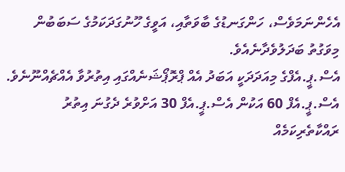އެހެންނަމަވެސް، ހަންގަނޑުގެ ބާވަތާއި، އަވީގެ ހޫނުގަދަކަމުގެ ސަބަބުން މިވަގުތު ބަދަލުވެދާނެއެވެ.
އެސް.ޕީ.އެފްގެ މިއަދަދަކީ އަބަދު އެއް ޕްރޮޕޯޝަނެއްގައި އިތުރުވާ އެއްޗެއްނޫނެވެ. އެސް.ޕީ.އެފް 60 އަކުން އެސް.ޕީ.އެފް 30 އަށްވުރެ ދެގުނަ އިތުރު ރައްކާތެރިކަމެއް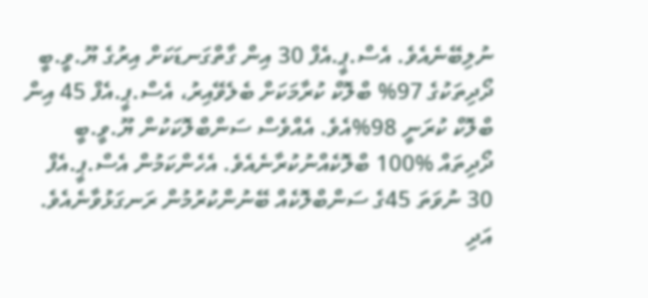ނުލިބޭނެއެވެ. އެސް.ޕީ.އެފް 30 އިން ގާތްގަނޑަކަށް އިރުގެ ޔޫ.ވީ.ބީ ދޯދިތަކުގެ 97% ބްލޮކް ކުރާމަކަށް ބެލެވޭއިރު، އެސް.ޕީ.އެފް 45 އިން ބްލޮކް ކުރަނީ 98%އެވެ. އެއްވެސް ސަންބްލޮކަކުން ޔޫ.ވީ.ބީ ދޯދިތައް %100 ބްލޮކެއްނުކުރާނެއެވެ. އެހެންކަމުން އެސް.ޕީ.އެފް 30 ނުވަތަ 45ގެ ސަންބްލޮކެއް ބޭނުންކުރުމުން ރަނގަޅުވާނެއެވެ. އަދި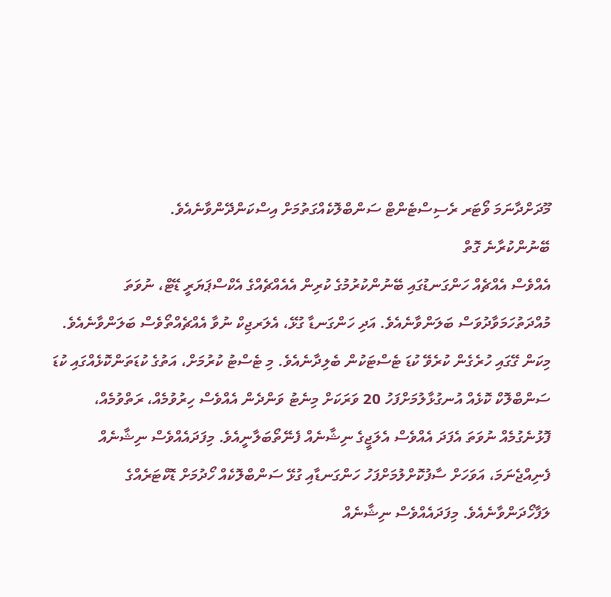މޫދަށްދާނަމަ ވޯޓަރ ރެސިސްޓެންޓް ސަންބްލޮކެއްގަތުމަށް އިސްކަންދޭންވާނެއެވެ.
ބޭނުންކުރާނެ ގޮތް
އެއްވެސް އެއްޗެއް ހަންގަނޑުގައި ބޭނުންކުރުމުގެ ކުރިން އެއެއްޗެއްގެ އެކްސްޕަޔަރީ ޑޭޓް، ނުވަތަ މުއްދަތުހަމަވާދުވަސް ބަލަންވާނެއެވެ. އަދި ހަންގަނޑާ ގުޅޭ، އެލަރޖިކް ނުވާ އެއްޗެއްތޯވެސް ބަލަންވާނެއެވެ. މިކަން ގޭގައި ހުރެގެން ކުރެވޭ ކުޑަ ޓެސްޓަކުން ބެލިދާނެއެވެ. މި ޓެސްޓު ކުރުމަށް، އަތުގެ ކުޑަތަންކޮޅެއްގައި ކުޑަ ސަންބްލޮކް ކޮޅެއް އުނގުޅާލުމަށްފަހު 20 ވަރަކަށް މިނެޓު ވަންދެން އެއްވެސް ހިރުވުމެއް، ރަތްވުމެއް، ފޮޅުނެގުމެއް ނުވަތަ އެފަދަ އެއްވެސް އެލަޖީގެ ނިޝާނެއް ފެނޭތޯބަލާނީއެވެ. މިފަދައެއްވެސް ނިޝާނެއް ފެނިއްޖެނަމަ، އަވަހަށް ސާފުކޮށްލުމަށްފަހު ހަންގަނޑާއި ގުޅޭ ސަންބްލޮކެއް ހޯދުމަށް ޑޮކްޓަރެއްގެ ލަފާހޯދަންވާނެއެވެ. މިފަދައެއްވެސް ނިޝާނެއް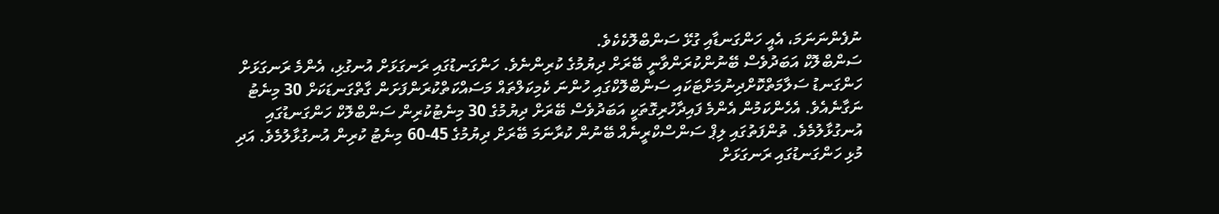ނުފެންނަނަމަ، އެއީ ހަންގަނޑާއި ގުޅޭ ސަންބްލޮކެކެވެ.
ސަންބްލޮކް އަބަދުވެސް ބޭނުންކުރަންވާނީ ބޭރަށް ދިޔުމުގެ ކުރިންނެވެ. ހަންގަނޑުގައި ރަނގަޅަށް އުނގުޅި، އެންމެ ރަނގަޅަށް ހަންގަނޑު ސަލާމަތްކޮށްދިނުމަށްޓަކައި ސަންބްލޮކްގައި ހުންނަ ކެމިކަލްތައް މަސައްކަތްކުރަންފަށަން ގާތްގަނޑަކަށް 30 މިނެޓު ނަގާނެއެވެ. އެހެންކަމުން އެންމެ ފައިދާހުރިގޮތަކީ އަބަދުވެސް ބޭރަށް ދިޔުމުގެ 30 މިނެޓުކުރިން ސަންބްލޮކް ހަންގަނޑުގައި އުނގުޅާލުމެވެ. ތުންފަތުގައި ލިޕް ސަންސްކްރީނެއް ބޭނުން ކުރާނަމަ ބޭރަށް ދިޔުމުގެ 45-60 މިނެޓު ކުރިން އުނގުޅާލުމެވެ. އަދި މުޅި ހަންގަނޑުގައި ރަނގަޅަށް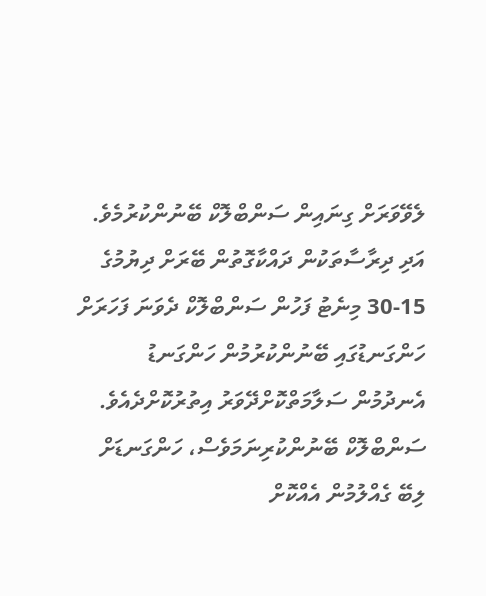ލެވޭވަރަށް ގިނައިން ސަންބްލޮކް ބޭނުންކުރުމެވެ. އަދި ދިރާސާތަކުން ދައްކާގޮތުން ބޭރަށް ދިޔުމުގެ 15-30 މިނެޓު ފަހުން ސަންބްލޮކް ދެވަނަ ފަހަރަށް ހަންގަނޑުގައި ބޭނުންކުރުމުން ހަންގަނޑު އެނދުމުން ސަލާމަތްކޮށްދޭވަރު އިތުރުކޮށްދެއެވެ. ސަންބްލޮކް ބޭނުންކުރިނަމަވެސް، ހަންގަނޑަށް ލިބޭ ގެއްލުމުން އެއްކޮށް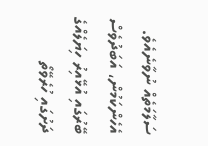ސަލާމަތެއް ނުވާނެއެވެ. އެހެންކަމުން، އަބަދުވެސް ބޭރުގައި އުޅޭއިރު ހިޔަލެއްގެ ދަށުގައި ހުރެވޭތޯ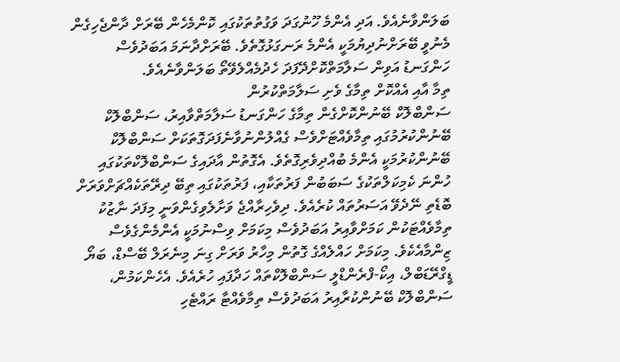ބަލަންވާނެއެވެ. އަދި އެންމެ ހޫނުގަދަ ވަގުތުތަކުގައި ކޮންމެހެން ބޭރަށް ދާންޖެހިގެން މެނުވީ ބޭރަށްނުދިޔުމަކީ އެންމެ ރަނގަޅުގޮތެވެ. ބޭރަށްދާނަމަ އަބަދުވެސް ހަންގަނޑު އަވިން ސަލާމަތްކޮށްދޭފަދަ ހެދުމެއްލެވޭތޯ ބަލަންވާނެއެވެ.
ތިމާ އާއި އެއްކޮށް ތިމާގެ ވެށި ސަލާމަތްކުރުން
ސަންބްލޮކް ބޭނުންކޮށްގެން ތިމާގެ ހަންގަނޑު ސަލާމަތްވާއިރު، ސަންބްލޮކް ބޭނުންކުރުމުގައި ތިމާވެއްޓަށްވެސް ގެއްލުންނުވާނެފަދަގޮތަކަށް ސަންބްލޮކް ބޭނުންކުރުމަކީ އެންމެ ބުއްދިވެރިގޮތެވެ. އެގޮތުން އާދައިގެ ސަންބްލޮކްތަކުގައި ހުންނަ ކެމިކަލްތަކުގެ ސަބަބުން ފަރުތަކާއި، ފަރުތަކުގައި ތިބޭ ދިރޭތަކެއްޗަށްވަރަށް ބޮޑެތި ނޭދެވޭ އަސަރުތައް ކުރެއެވެ. ދިވެހިރާއްޖެ ވަށާލެވިގެންވަނީ މިފަދަ ނާޒުކު ތިމާވެއްޓަކުން ކަމަށްވާއިރު އަބަދުވެސް މިކަމަށް ވިސްނުމަކީ އެންމެންގެވެސް ޒިންމާއެކެވެ. މިކަމަށް ހައްލެއްގެ ގޮތުން މިހާރު ވަރަށް ގިނަ މިނެރަލް ބޭސްޑް، ބަޔޯ ޑީގްރޭޑަބްލް، އިކޯ-ފްރެންޑްލީ ސަންބްލޮކްތައް ހަދާފައި ހުރެއެވެ. އެހެންކަމުން، ސަންބްލޮކް ބޭނުންކުރާއިރު އަބަދުވެސް ތިމާވެއްޓާ ރައްޓެހި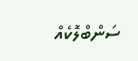ސަންބްލޮކެއް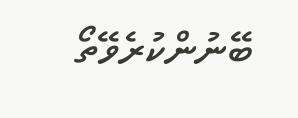ބޭނުންކުރެވޭތޯ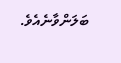ބަލަންވާނެއެވެ.